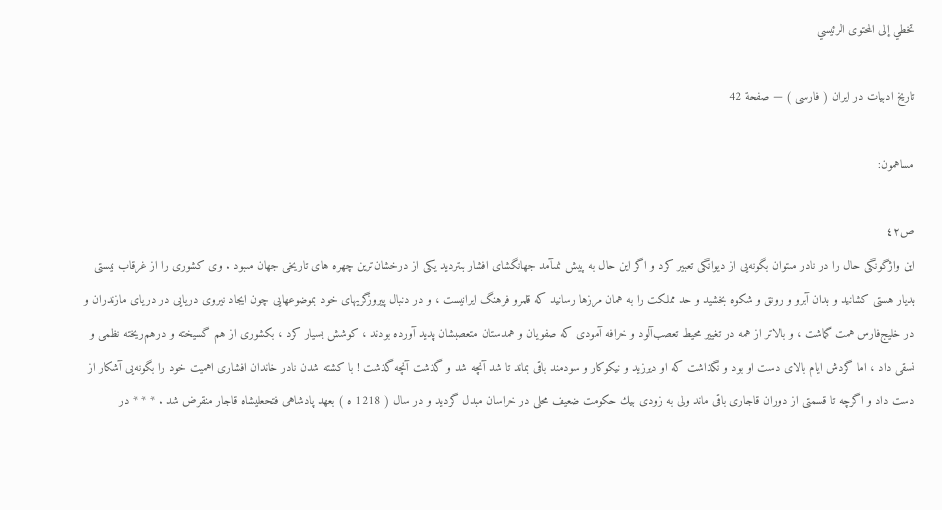تخطي إلى المحتوى الرئيسي

تاريخ ادبيات در ايران ( فارسى ) — صفحة 42

مساهمون:

ص٤٢
اين واژگونگى حال را در نادر مىتوان بگونه‌يى از ديوانگى تعبير كرد و اگر اين حال به پيش نمىآمد جهانگشاى افشار بىترديد يكى از درخشان‌ترين چهره هاى تاريخى جهان مىبود . وى كشورى را از غرقاب نيستى بديار هستى كشانيد و بدان آبرو و رونق و شكوه بخشيد و حد مملكت را به همان مرزها رسانيد كه قلمرو فرهنگ ايرانيست ، و در دنبال پيروزگريهاى خود بموضوعهايى چون ايجاد نيروى دريايى در درياى مازندران و در خليج‌فارس همت گماشت ، و بالاتر از همه در تغيير محيط تعصب‌آلود و خرافه آمودى كه صفويان و همدستان متعصبشان پديد آورده بودند ، كوشش بسيار كرد ، بكشورى از هم گسيخته و درهم‌ريخته نظمى و نسقى داد ، اما گردش ايام بالاى دست او بود و نگذاشت كه او ديرزيد و نيكوكار و سودمند باقى بماند تا شد آنچه شد و گذشت آنچه گذشت ! با كشته شدن نادر خاندان افشارى اهميت خود را بگونه‌يى آشكار از دست داد و اگرچه تا قسمتى از دوران قاجارى باقى ماند ولى به زودى بيك حكومت ضعيف محلى در خراسان مبدل گرديد و در سال ( 1218 ه ) بعهد پادشاهى فتحعليشاه قاجار منقرض شد . * * * در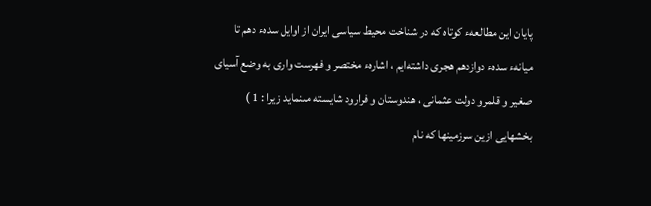پايان اين مطالعهء كوتاه كه در شناخت محيط سياسى ايران از اوايل سدهء دهم تا ميانهء سدهء دوازدهم هجرى داشته‌ايم ، اشارهء مختصر و فهرست وارى به وضع آسياى صغير و قلمرو دولت عثمانى ، هندوستان و فرارود شايسته مىنمايد زيرا : 1 ) بخشهايى ازين سرزمينها كه نام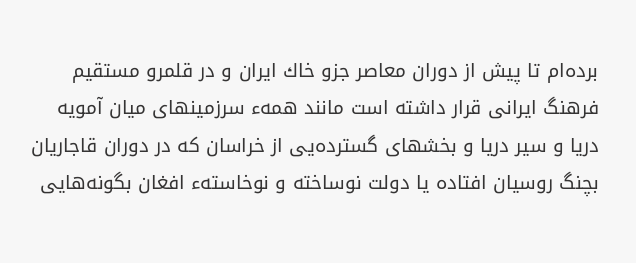برده‌ام تا پيش از دوران معاصر جزو خاك ايران و در قلمرو مستقيم فرهنگ ايرانى قرار داشته است مانند همهء سرزمينهاى ميان آمويه دريا و سير دريا و بخشهاى گسترده‌يى از خراسان كه در دوران قاجاريان بچنگ روسيان افتاده يا دولت نوساخته و نوخاستهء افغان بگونه‌هايى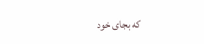كه بجاى خود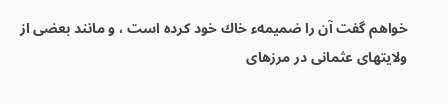خواهم گفت آن را ضميمهء خاك خود كرده است ، و مانند بعضى از ولايتهاى عثمانى در مرزهاى